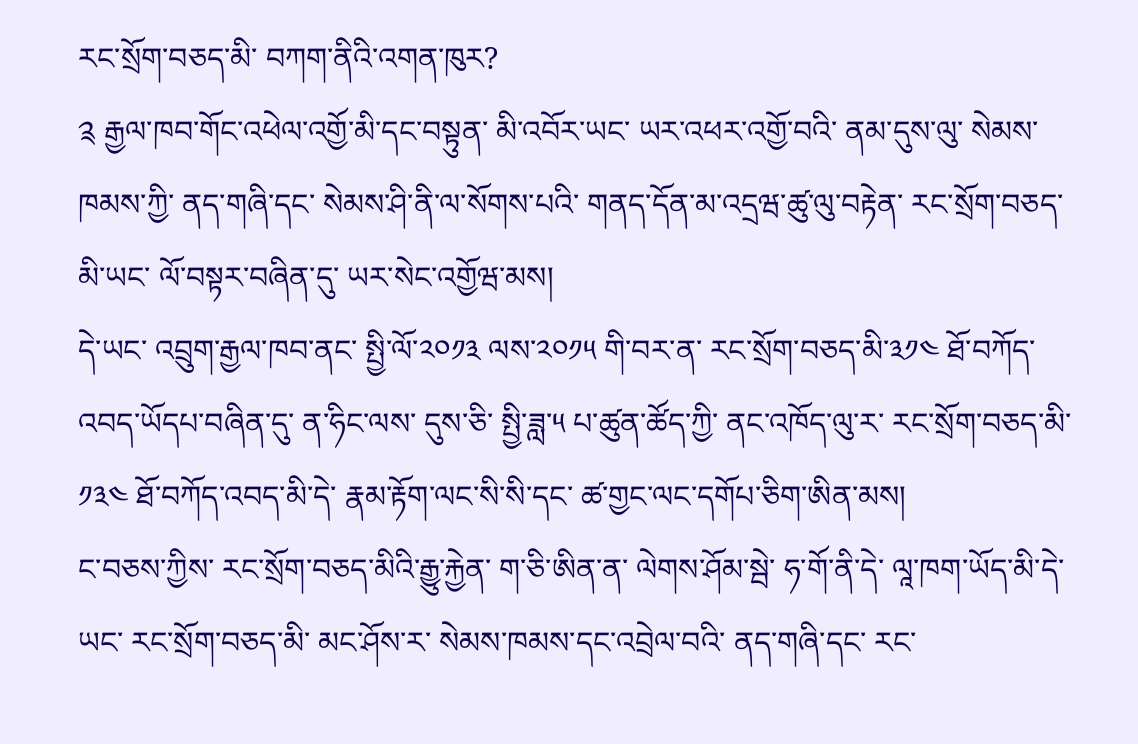རང་སྲོག་བཅད་མི་ བཀག་ནིའི་འགན་ཁུར?
༉ རྒྱལ་ཁབ་གོང་འཕེལ་འགྱོ་མི་དང་བསྟུན་ མི་འབོར་ཡང་ ཡར་འཕར་འགྱོ་བའི་ ནམ་དུས་ལུ་ སེམས་ཁམས་ཀྱི་ ནད་གཞི་དང་ སེམས་ཤི་ནི་ལ་སོགས་པའི་ གནད་དོན་མ་འདྲཝ་ཚུ་ལུ་བརྟེན་ རང་སྲོག་བཅད་མི་ཡང་ ལོ་བསྟར་བཞིན་དུ་ ཡར་སེང་འགྱོཝ་མས།
དེ་ཡང་ འབྲུག་རྒྱལ་ཁབ་ནང་ སྤྱི་ལོ་༢༠༡༣ ལས་༢༠༡༥ གི་བར་ན་ རང་སྲོག་བཅད་མི་༣༡༤ ཐོ་བཀོད་འབད་ཡོདཔ་བཞིན་དུ་ ན་ཧིང་ལས་ དུས་ཅི་ སྤྱི་ཟླ་༥ པ་ཚུན་ཚོད་ཀྱི་ ནང་འཁོད་ལུ་ར་ རང་སྲོག་བཅད་མི་༡༣༤ ཐོ་བཀོད་འབད་མི་དེ་ རྣམ་རྟོག་ལང་སི་སི་དང་ ཚ་གྱང་ལང་དགོཔ་ཅིག་ཨིན་མས།
ང་བཅས་ཀྱིས་ རང་སྲོག་བཅད་མིའི་རྒྱུ་རྐྱེན་ ག་ཅི་ཨིན་ན་ ལེགས་ཤོམ་སྦེ་ ཧ་གོ་ནི་དེ་ ལཱ་ཁག་ཡོད་མི་དེ་ཡང་ རང་སྲོག་བཅད་མི་ མང་ཤོས་ར་ སེམས་ཁམས་དང་འབྲེལ་བའི་ ནད་གཞི་དང་ རང་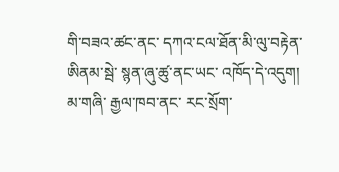གི་བཟའ་ཚང་ནང་ དཀའ་ངལ་ཐོན་མི་ལུ་བརྟེན་ཨིནམ་སྦེ་ སྙན་ཞུ་ཚུ་ནང་ཡང་ འཁོད་དེ་འདུག།
མ་གཞི་ རྒྱལ་ཁབ་ནང་ རང་སྲོག་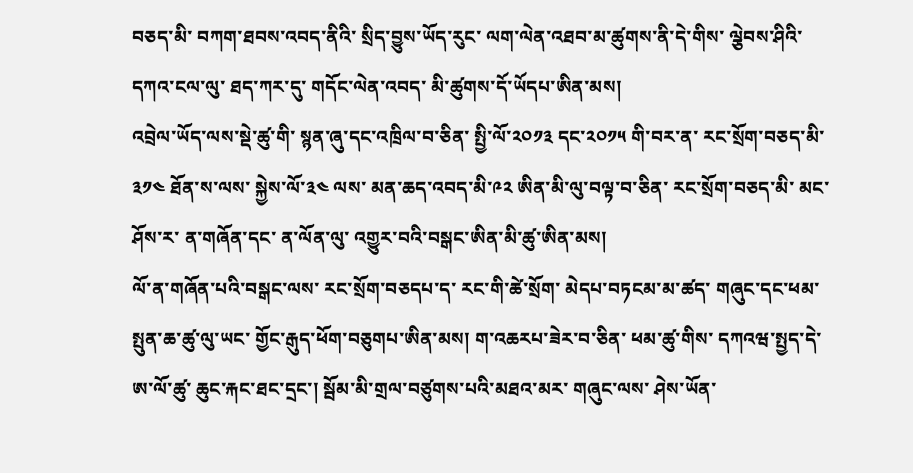བཅད་མི་ བཀག་ཐབས་འབད་ནིའི་ སྲིད་བྱུས་ཡོད་རུང་ ལག་ལེན་འཐབ་མ་ཚུགས་ནི་དེ་གིས་ ལྕེབས་ཤིའི་དཀའ་ངལ་ལུ་ ཐད་ཀར་དུ་ གདོང་ལེན་འབད་ མི་ཚུགས་དོ་ཡོདཔ་ཨིན་མས།
འབྲེལ་ཡོད་ལས་སྡེ་ཚུ་གི་ སྙན་ཞུ་དང་འཁྲིལ་བ་ཅིན་ སྤྱི་ལོ་༢༠༡༣ དང་༢༠༡༥ གི་བར་ན་ རང་སྲོག་བཅད་མི་༣༡༤ ཐོན་ས་ལས་ སྐྱེས་ལོ་༣༤ ལས་ མན་ཆད་འབད་མི་༩༢ ཨིན་མི་ལུ་བལྟ་བ་ཅིན་ རང་སྲོག་བཅད་མི་ མང་ཤོས་ར་ ན་གཞོན་དང་ ན་ལོན་ལུ་ འགྱུར་བའི་བསྒང་ཨིན་མི་ཚུ་ཨིན་མས།
ལོ་ན་གཞོན་པའི་བསྒང་ལས་ རང་སྲོག་བཅདཔ་ད་ རང་གི་ཚེ་སྲོག་ མེདཔ་བཏངམ་མ་ཚད་ གཞུང་དང་ཕམ་སྤུན་ཆ་ཚུ་ལུ་ཡང་ གྱོང་རྒུད་ཕོག་བཅུགཔ་ཨིན་མས། ག་འཆརཔ་ཟེར་བ་ཅིན་ ཕམ་ཚུ་གིས་ དཀའཝ་སྤྱད་དེ་ ཨ་ལོ་ཚུ་ ཆུང་རྐང་ཐང་དྲང་། སྦོམ་མི་གྲལ་བཙུགས་པའི་མཐའ་མར་ གཞུང་ལས་ ཤེས་ཡོན་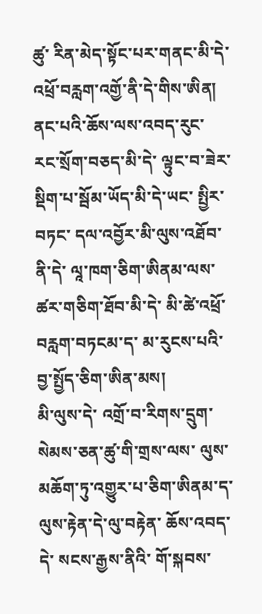ཚུ་ རིན་མེད་སྟོང་པར་གནང་མི་དེ་ འཕྲོ་བརླག་འགྱོ་ནི་དེ་གིས་ཨིན།
ནང་པའི་ཆོས་ལས་འབད་རུང་ རང་སྲོག་བཅད་མི་དེ་ ལྟུང་བ་ཟེར་ སྡིག་པ་སྦོམ་ཡོད་མི་དེ་ཡང་ སྤྱིར་བཏང་ དལ་འབྱོར་མི་ལུས་འཐོབ་ནི་དེ་ ལཱ་ཁག་ཅིག་ཨིནམ་ལས་ ཚར་གཅིག་ཐོབ་མི་དེ་ མི་ཚེ་འཕྲོ་བརླག་བཏངམ་ད་ མ་རུངས་པའི་ བྱ་སྤྱོད་ཅིག་ཨིན་མས།
མི་ལུས་དེ་ འགྲོ་བ་རིགས་དྲུག་སེམས་ཅན་ཚུ་གི་གྲས་ལས་ ལུས་མཆོག་ཏུ་འགྱུར་པ་ཅིག་ཨིནམ་ད་ ལུས་རྟེན་དེ་ལུ་བརྟེན་ ཆོས་འབད་དེ་ སངས་རྒྱས་ནིའི་ གོ་སྐབས་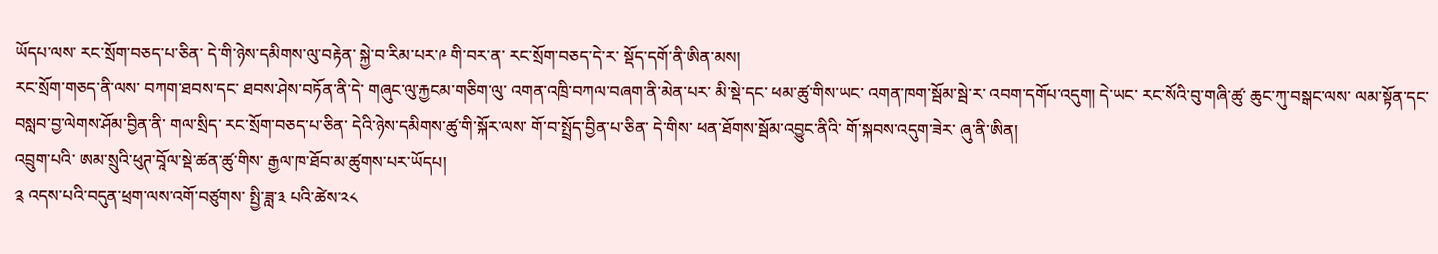ཡོདཔ་ལས་ རང་སྲོག་བཅད་པ་ཅིན་ དེ་གི་ཉེས་དམིགས་ལུ་བརྟེན་ སྐྱེ་བ་རིམ་པར་༩ གི་བར་ན་ རང་སྲོག་བཅད་དེ་ར་ སྡོད་དགོ་ནི་ཨིན་མས།
རང་སྲོག་གཅད་ནི་ལས་ བཀག་ཐབས་དང་ ཐབས་ཤེས་བཏོན་ནི་དེ་ གཞུང་ལུ་རྐྱངམ་གཅིག་ལུ་ འགན་འཁྲི་བཀལ་བཞག་ནི་མེན་པར་ མི་སྡེ་དང་ ཕམ་ཚུ་གིས་ཡང་ འགན་ཁག་སྦོམ་སྦེ་ར་ འབག་དགོཔ་འདུག། དེ་ཡང་ རང་སོའི་བུ་གཞི་ཚུ་ ཆུང་ཀུ་བསྒང་ལས་ ལམ་སྟོན་དང་ བསླབ་བྱ་ལེགས་ཤོམ་བྱིན་ནི་ གལ་སྲིད་ རང་སྲོག་བཅད་པ་ཅིན་ དེའི་ཉེས་དམིགས་ཚུ་གི་སྐོར་ལས་ གོ་བ་སྤྲོད་བྱིན་པ་ཅིན་ དེ་གིས་ ཕན་ཐོགས་སྦོམ་འབྱུང་ནིའི་ གོ་སྐབས་འདུག་ཟེར་ ཞུ་ནི་ཨིན།
འབྲུག་པའི་ ཨམ་སྲུའི་ཕུཊ་བཱོལ་སྡེ་ཚན་ཚུ་གིས་ རྒྱལ་ཁ་ཐོབ་མ་ཚུགས་པར་ཡོདཔ།
༉ འདས་པའི་བདུན་ཕྲག་ལས་འགོ་བཙུགས་ སྤྱི་ཟླ་༣ པའི་ཚེས་༢༨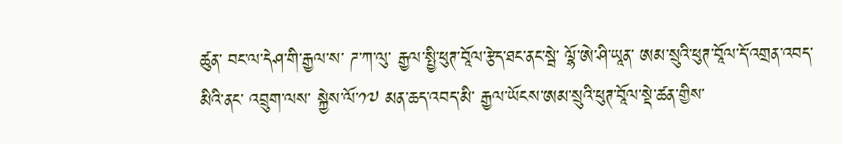ཚུན་ བང་ལ་དེཤ་གི་རྒྱལ་ས་ ཌ་ཀ་ལུ་ རྒྱལ་སྤྱི་ཕུཊ་བཱོལ་རྩེད་ཐང་ནང་སྦེ་ ལྷོ་ཨེ་ཤི་ཡཱན་ ཨམ་སྲུའི་ཕུཊ་བཱོལ་དོ་འགྲན་འབད་མིའི་ནང་ འབྲུག་ལས་ སྐྱེས་ལོ་༡༧ མན་ཆད་འབད་མི་ རྒྱལ་ཡོངས་ཨམ་སྲུའི་ཕུཊ་བཱོལ་སྡེ་ཚན་གྱིས་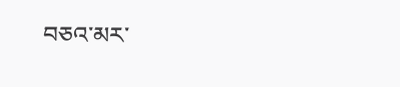བཅའ་མར་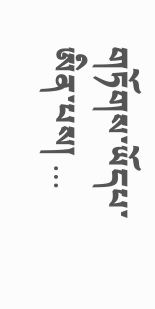གཏོགས་ཡོདཔ་ཨིན་པས། …